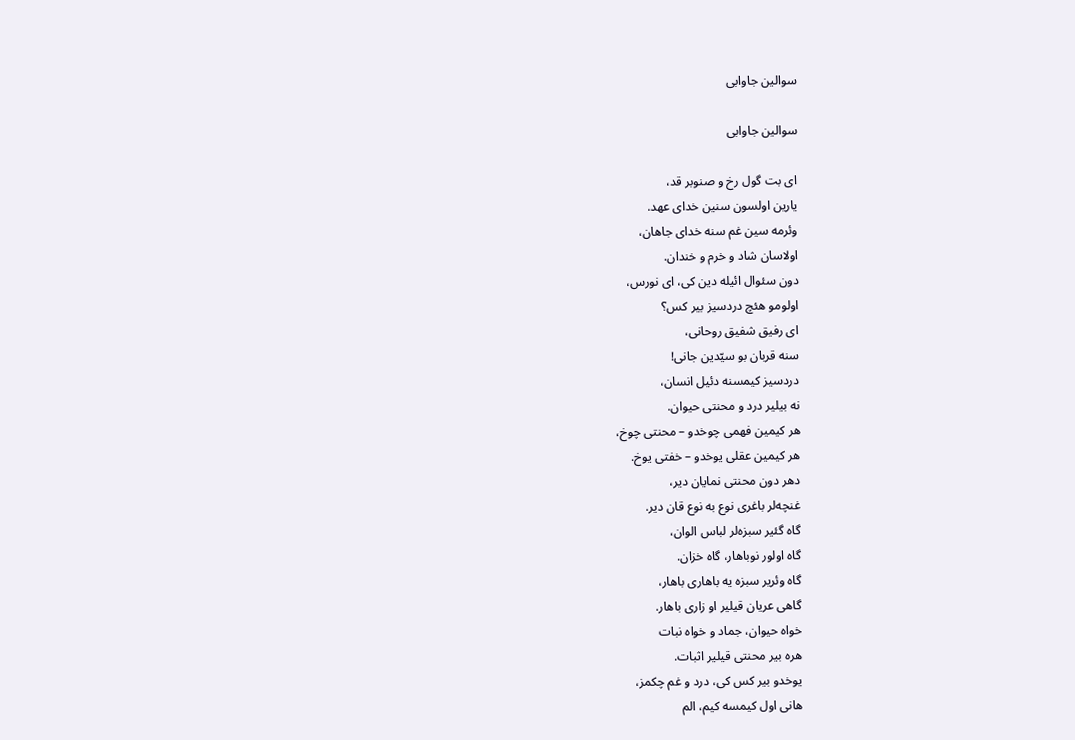سوالین جاوابی

سوالین جاوابی

ای بت گول رخ و صنوبر قد،
یارین اولسون سنین خدای عهد.
وئرمه سین غم سنه خدای جاهان،
اولاسان شاد و خرم و خندان.
دون سئوال ائیله دین کی، ای نورس،
اولومو هئچ دردسیز بیر کس؟
ای رفیق شفیق روحانی،
سنه قربان بو سیّدین جانی!
دردسیز کیمسنه دئیل انسان،
نه بیلیر درد و محنتی حیوان.
هر کیمین فهمی چوخدو – محنتی چوخ،
هر کیمین عقلی یوخدو – خفتی یوخ.
دهر دون محنتی نمایان دیر،
غنچه‌لر باغری نوع به نوع قان دیر.
گاه گئیر سبزه‌لر لباس الوان،
گاه اولور نوباهار، گاه خزان.
گاه وئریر سبزه یه باهاری باهار،
گاهی عریان قیلیر او زاری باهار.
خواه حیوان، جماد و خواه نبات
هره بیر محنتی قیلیر اثبات.
یوخدو بیر کس کی، درد و غم چکمز،
هانی اول کیمسه کیم، الم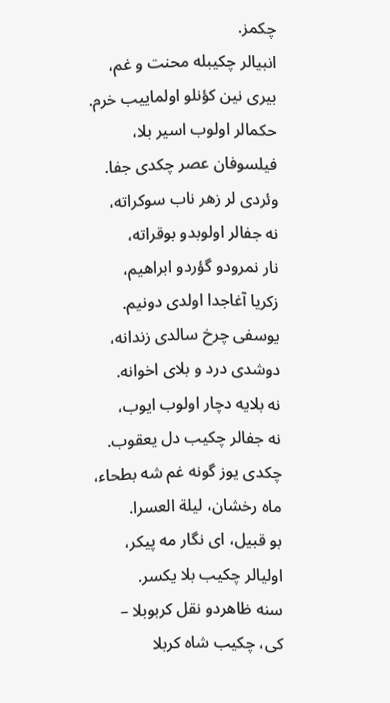چکمز.
انبیالر چکیبله محنت و غم،
بیری نین کؤنلو اولماییب خرم.
حکمالر اولوب اسیر بلا،
فیلسوفان عصر چکدی جفا.
وئردی لر زهر ناب سوکراته،
نه جفالر اولوبدو بوقراته،
نار نمرودو گؤردو ابراهیم،
زکریا آغاجدا اولدی دونیم.
یوسفی چرخ سالدی زندانه،
دوشدی درد و بلای اخوانه.
نه بلایه دچار اولوب ایوب،
نه جفالر چکیب دل یعقوب.
چکدی یوز گونه غم شه بطحاء،
ماه رخشان، لیلة العسرا.
بو قبیل، ای نگار مه پیکر،
اولیالر چکیب بلا یکسر.
سنه ظاهردو نقل کربوبلا –
کی، چکیب شاه کربلا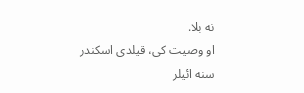نه بلا.
او وصیت کی، قیلدی اسکندر
سنه ائیلر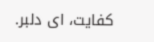کفایت، ای دلبر.